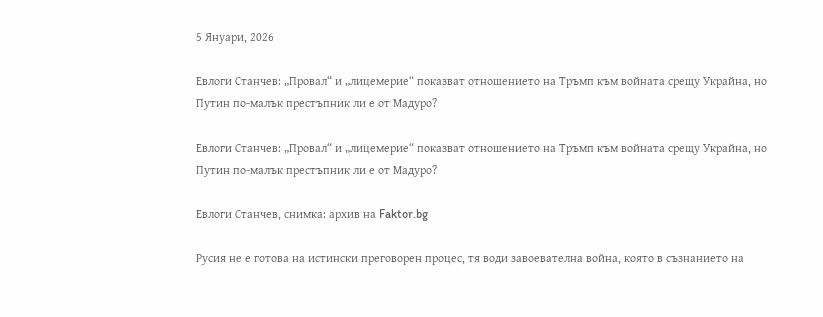5 Януари, 2026

Евлоги Станчев: „Провал“ и „лицемерие“ показват отношението на Тръмп към войната срещу Украйна, но Путин по-малък престъпник ли е от Мадуро?

Евлоги Станчев: „Провал“ и „лицемерие“ показват отношението на Тръмп към войната срещу Украйна, но Путин по-малък престъпник ли е от Мадуро?

Евлоги Станчев, снимка: архив на Faktor.bg

Русия не е готова на истински преговорен процес, тя води завоевателна война, която в съзнанието на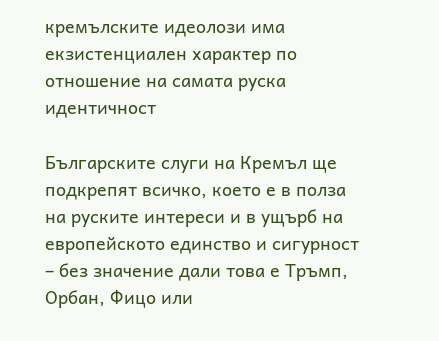кремълските идеолози има екзистенциален характер по отношение на самата руска идентичност

Българските слуги на Кремъл ще подкрепят всичко, което е в полза на руските интереси и в ущърб на европейското единство и сигурност – без значение дали това е Тръмп, Орбан, Фицо или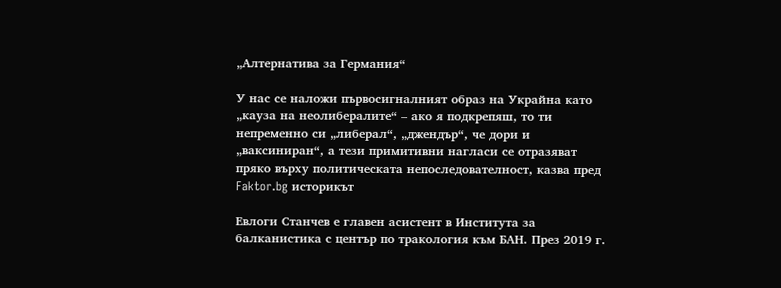„Алтернатива за Германия“

У нас се наложи първосигналният образ на Украйна като „кауза на неолибералите“ – ако я подкрепяш, то ти непременно си „либерал“, „джендър“, че дори и „ваксиниран“, а тези примитивни нагласи се отразяват пряко върху политическата непоследователност, казва пред Faktor.bg историкът

Евлоги Станчев е главен асистент в Института за балканистика с център по тракология към БАН. През 2019 г.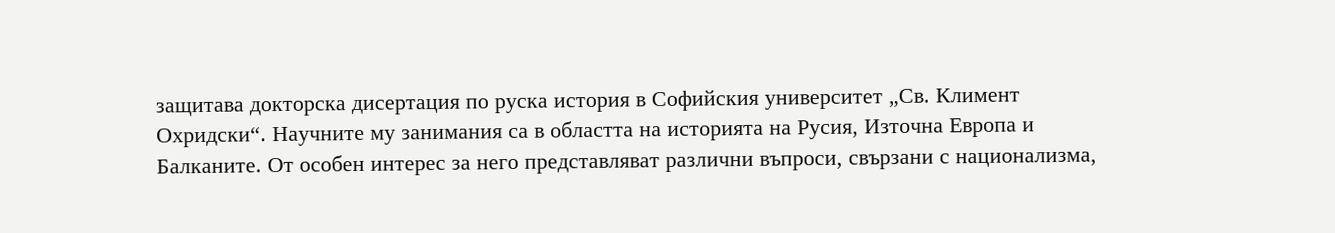защитава докторска дисертация по руска история в Софийския университет „Св. Климент Охридски“. Научните му занимания са в областта на историята на Русия, Източна Европа и Балканите. От особен интерес за него представляват различни въпроси, свързани с национализма,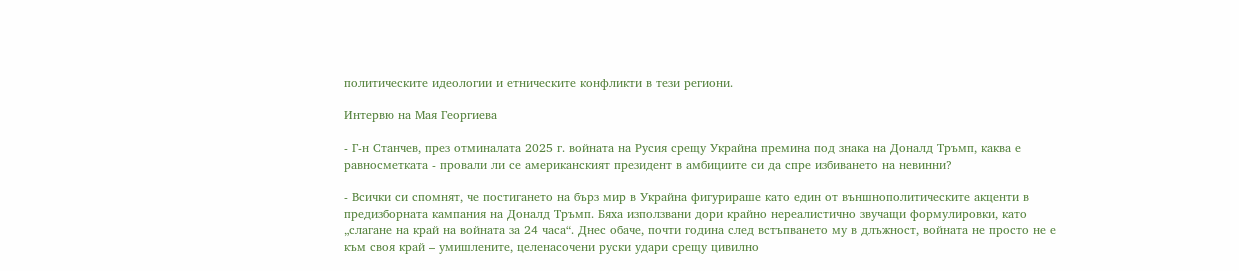политическите идеологии и етническите конфликти в тези региони.

Интервю на Мая Георгиева

- Г-н Станчев, през отминалата 2025 г. войната на Русия срещу Украйна премина под знака на Доналд Тръмп, каква е равносметката - провали ли се американският президент в амбициите си да спре избиването на невинни?

- Всички си спомнят, че постигането на бърз мир в Украйна фигурираше като един от външнополитическите акценти в предизборната кампания на Доналд Тръмп. Бяха използвани дори крайно нереалистично звучащи формулировки, като „слагане на край на войната за 24 часа“. Днес обаче, почти година след встъпването му в длъжност, войната не просто не е към своя край – умишлените, целенасочени руски удари срещу цивилно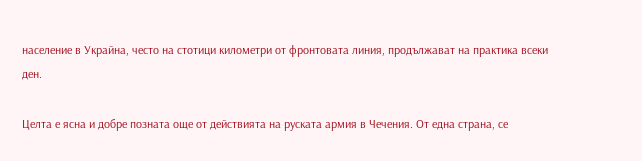население в Украйна, често на стотици километри от фронтовата линия, продължават на практика всеки ден.

Целта е ясна и добре позната още от действията на руската армия в Чечения. От една страна, се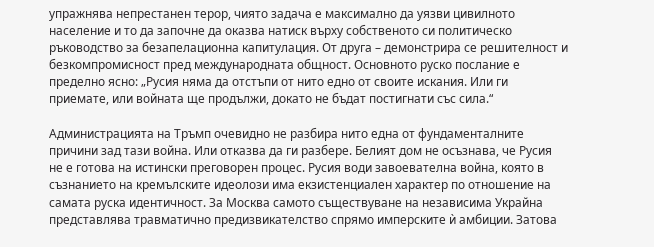упражнява непрестанен терор, чиято задача е максимално да уязви цивилното население и то да започне да оказва натиск върху собственото си политическо ръководство за безапелационна капитулация. От друга – демонстрира се решителност и безкомпромисност пред международната общност. Основното руско послание е пределно ясно: „Русия няма да отстъпи от нито едно от своите искания. Или ги приемате, или войната ще продължи, докато не бъдат постигнати със сила.“

Администрацията на Тръмп очевидно не разбира нито една от фундаменталните причини зад тази война. Или отказва да ги разбере. Белият дом не осъзнава, че Русия не е готова на истински преговорен процес. Русия води завоевателна война, която в съзнанието на кремълските идеолози има екзистенциален характер по отношение на самата руска идентичност. За Москва самото съществуване на независима Украйна представлява травматично предизвикателство спрямо имперските ѝ амбиции. Затова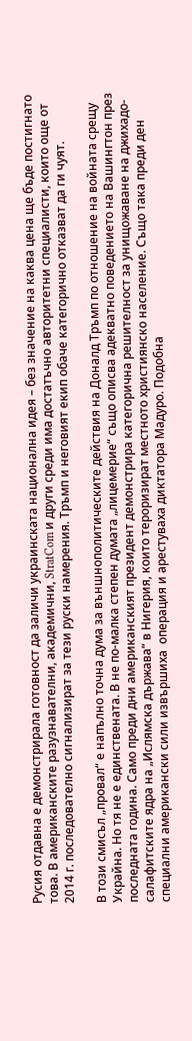Русия отдавна е демонстрирала готовност да заличи украинската национална идея – без значение на каква цена ще бъде постигнато това. В американските разузнавателни, академични, StratCom и други среди има достатъчно авторитетни специалисти, които още от 2014 г. последователно сигнализират за тези руски намерения. Тръмп и неговият екип обаче категорично отказват да ги чуят.

В този смисъл „провал“ е напълно точна дума за външнополитическите действия на Доналд Тръмп по отношение на войната срещу Украйна. Но тя не е единствената. В не по-малка степен думата „лицемерие“ също описва адекватно поведението на Вашингтон през последната година. Само преди дни американският президент демонстрира категорична решителност за унищожаване на джихадо-салафитските ядра на „Ислямска държава“ в Нигерия, които тероризират местното християнско население. Също така преди ден специални американски сили извършиха  операция и арестуваха диктатора Мадуро. Подобна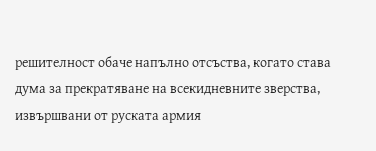решителност обаче напълно отсъства, когато става дума за прекратяване на всекидневните зверства, извършвани от руската армия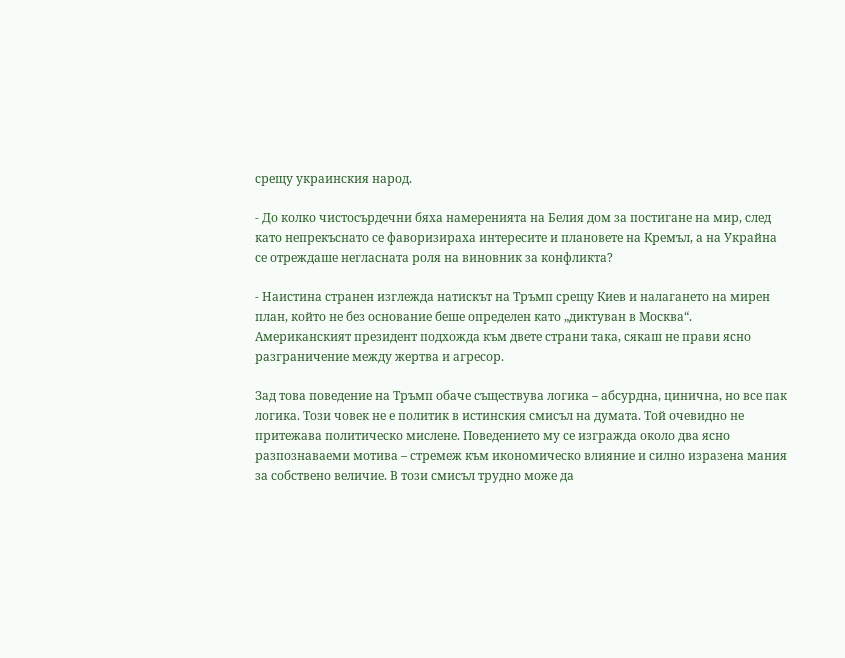срещу украинския народ.

- До колко чистосърдечни бяха намеренията на Белия дом за постигане на мир, след като непрекъснато се фаворизираха интересите и плановете на Кремъл, а на Украйна се отреждаше негласната роля на виновник за конфликта?

- Наистина странен изглежда натискът на Тръмп срещу Киев и налагането на мирен план, който не без основание беше определен като „диктуван в Москва“. Американският президент подхожда към двете страни така, сякаш не прави ясно разграничение между жертва и агресор.

Зад това поведение на Тръмп обаче съществува логика – абсурдна, цинична, но все пак логика. Този човек не е политик в истинския смисъл на думата. Той очевидно не притежава политическо мислене. Поведението му се изгражда около два ясно разпознаваеми мотива – стремеж към икономическо влияние и силно изразена мания за собствено величие. В този смисъл трудно може да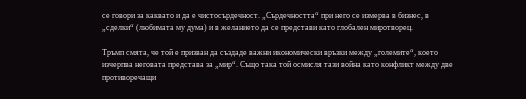се говори за каквато и да е чистосърдечност. „Сърдечността“ при него се измерва в бизнес, в „сделки“ (любимата му дума) и в желанието да се представи като глобален миротворец.

Тръмп смята, че той е призван да създаде важни икономически връзки между „големите“, което изчерпва неговата представа за „мир“. Също така той осмисля тази война като конфликт между две противоречащи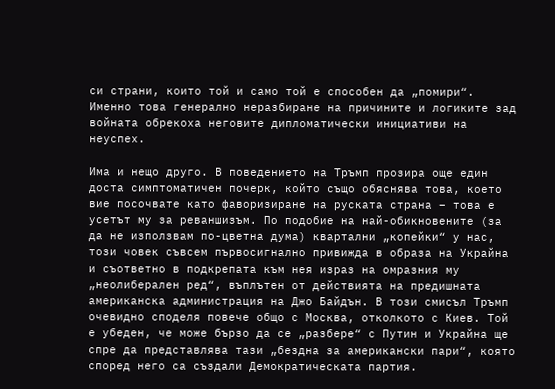си страни, които той и само той е способен да „помири“. Именно това генерално неразбиране на причините и логиките зад войната обрекоха неговите дипломатически инициативи на неуспех.

Има и нещо друго. В поведението на Тръмп прозира още един доста симптоматичен почерк, който също обяснява това, което вие посочвате като фаворизиране на руската страна – това е усетът му за реваншизъм. По подобие на най-обикновените (за да не използвам по-цветна дума) квартални „копейки“ у нас, този човек съвсем първосигнално привижда в образа на Украйна и съответно в подкрепата към нея израз на омразния му „неолиберален ред“, въплътен от действията на предишната американска администрация на Джо Байдън. В този смисъл Тръмп очевидно споделя повече общо с Москва, отколкото с Киев. Той е убеден, че може бързо да се „разбере“ с Путин и Украйна ще спре да представлява тази „бездна за американски пари“, която според него са създали Демократическата партия.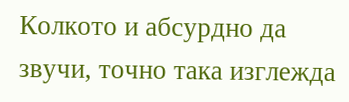Колкото и абсурдно да звучи, точно така изглежда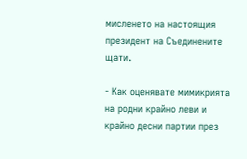мисленето на настоящия президент на Съединените щати.

- Как оценявате мимикрията на родни крайно леви и крайно десни партии през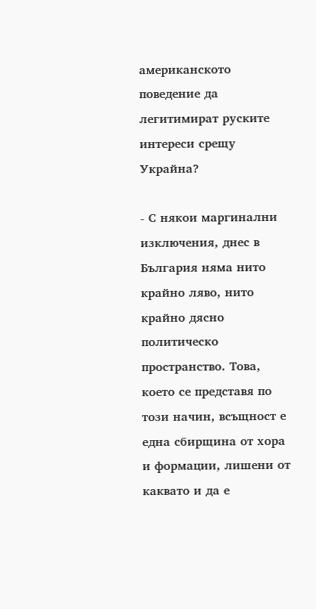американското поведение да легитимират руските интереси срещу Украйна?

- С някои маргинални изключения, днес в България няма нито крайно ляво, нито крайно дясно политическо пространство. Това, което се представя по този начин, всъщност е една сбирщина от хора и формации, лишени от каквато и да е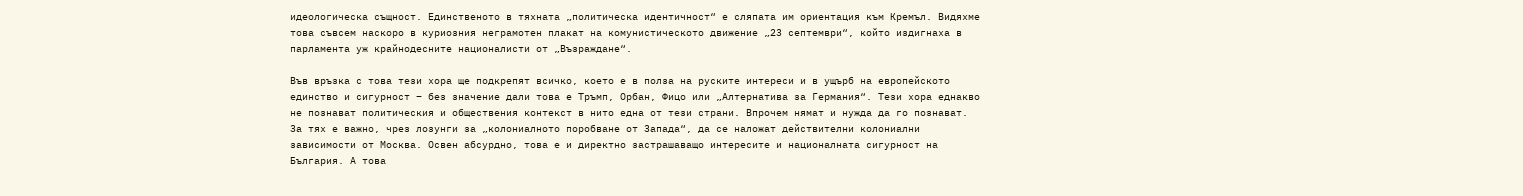идеологическа същност. Единственото в тяхната „политическа идентичност“ е сляпата им ориентация към Кремъл. Видяхме това съвсем наскоро в куриозния неграмотен плакат на комунистическото движение „23 септември“, който издигнаха в парламента уж крайнодесните националисти от „Възраждане“.

Във връзка с това тези хора ще подкрепят всичко, което е в полза на руските интереси и в ущърб на европейското единство и сигурност – без значение дали това е Тръмп, Орбан, Фицо или „Алтернатива за Германия“. Тези хора еднакво не познават политическия и обществения контекст в нито една от тези страни. Впрочем нямат и нужда да го познават. За тях е важно, чрез лозунги за „колониалното поробване от Запада“, да се наложат действителни колониални зависимости от Москва. Освен абсурдно, това е и директно застрашаващо интересите и националната сигурност на България. А това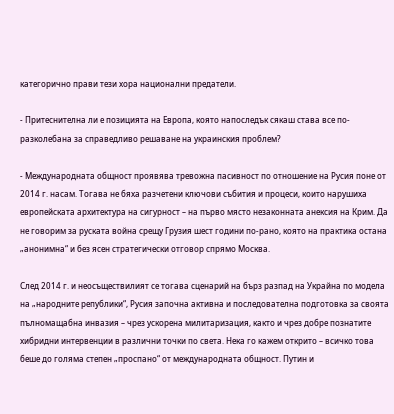категорично прави тези хора национални предатели.

- Притеснителна ли е позицията на Европа, която напоследък сякаш става все по-разколебана за справедливо решаване на украинския проблем?

- Международната общност проявява тревожна пасивност по отношение на Русия поне от 2014 г. насам. Тогава не бяха разчетени ключови събития и процеси, които нарушиха европейската архитектура на сигурност – на първо място незаконната анексия на Крим. Да не говорим за руската война срещу Грузия шест години по-рано, която на практика остана „анонимна“ и без ясен стратегически отговор спрямо Москва.

След 2014 г. и неосъществилият се тогава сценарий на бърз разпад на Украйна по модела на „народните републики“, Русия започна активна и последователна подготовка за своята пълномащабна инвазия – чрез ускорена милитаризация, както и чрез добре познатите хибридни интервенции в различни точки по света. Нека го кажем открито – всичко това беше до голяма степен „проспано“ от международната общност. Путин и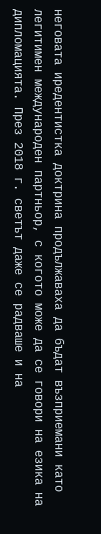неговата иредентистка доктрина продължаваха да бъдат възприемани като легитимен международен партньор, с когото може да се говори на езика на дипломацията. През 2018 г. светът даже се радваше и на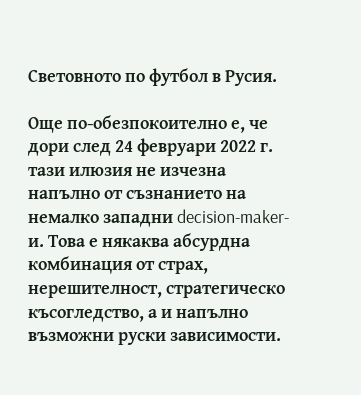Световното по футбол в Русия.

Още по-обезпокоително е, че дори след 24 февруари 2022 г. тази илюзия не изчезна напълно от съзнанието на немалко западни decision-maker-и. Това е някаква абсурдна комбинация от страх, нерешителност, стратегическо късогледство, а и напълно възможни руски зависимости.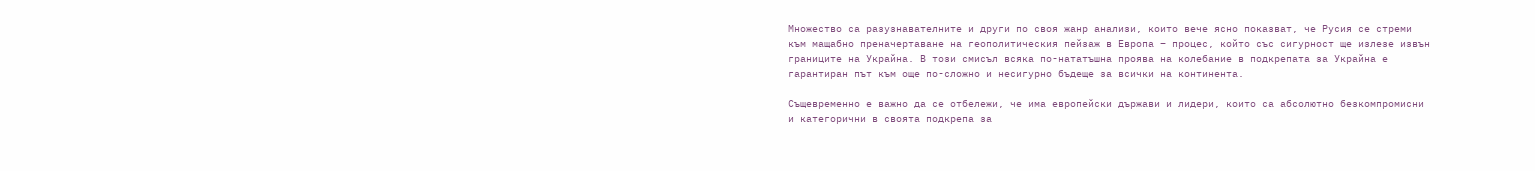Множество са разузнавателните и други по своя жанр анализи, които вече ясно показват, че Русия се стреми към мащабно преначертаване на геополитическия пейзаж в Европа – процес, който със сигурност ще излезе извън границите на Украйна. В този смисъл всяка по-нататъшна проява на колебание в подкрепата за Украйна е гарантиран път към още по-сложно и несигурно бъдеще за всички на континента.

Същевременно е важно да се отбележи, че има европейски държави и лидери, които са абсолютно безкомпромисни и категорични в своята подкрепа за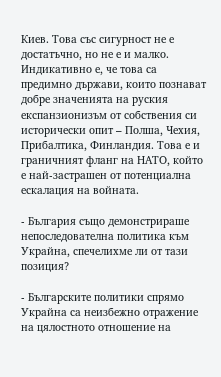Киев. Това със сигурност не е достатъчно, но не е и малко. Индикативно е, че това са предимно държави, които познават добре значенията на руския експанзионизъм от собствения си исторически опит – Полша, Чехия, Прибалтика, Финландия. Това е и граничният фланг на НАТО, който е най-застрашен от потенциална ескалация на войната.

- България също демонстрираше непоследователна политика към Украйна, спечелихме ли от тази позиция?

- Българските политики спрямо Украйна са неизбежно отражение на цялостното отношение на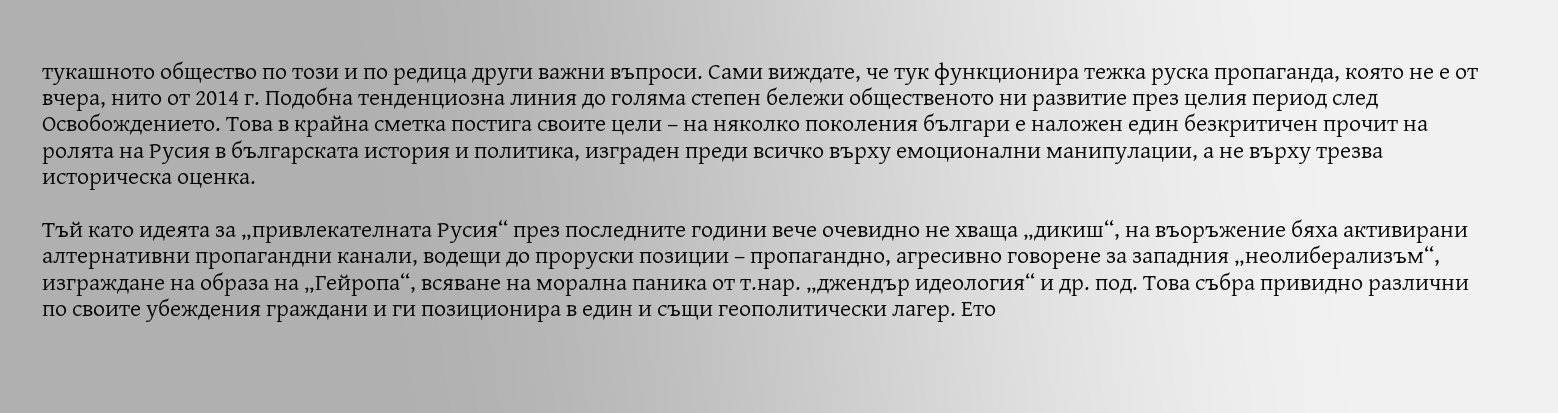тукашното общество по този и по редица други важни въпроси. Сами виждате, че тук функционира тежка руска пропаганда, която не е от вчера, нито от 2014 г. Подобна тенденциозна линия до голяма степен бележи общественото ни развитие през целия период след Освобождението. Това в крайна сметка постига своите цели – на няколко поколения българи е наложен един безкритичен прочит на ролята на Русия в българската история и политика, изграден преди всичко върху емоционални манипулации, а не върху трезва историческа оценка.

Тъй като идеята за „привлекателната Русия“ през последните години вече очевидно не хваща „дикиш“, на въоръжение бяха активирани алтернативни пропагандни канали, водещи до проруски позиции – пропагандно, агресивно говорене за западния „неолиберализъм“, изграждане на образа на „Гейропа“, всяване на морална паника от т.нар. „джендър идеология“ и др. под. Това събра привидно различни по своите убеждения граждани и ги позиционира в един и същи геополитически лагер. Ето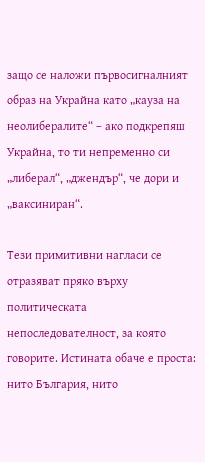защо се наложи първосигналният образ на Украйна като „кауза на неолибералите“ – ако подкрепяш Украйна, то ти непременно си „либерал“, „джендър“, че дори и „ваксиниран“.

Тези примитивни нагласи се отразяват пряко върху политическата непоследователност, за която говорите. Истината обаче е проста: нито България, нито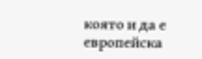която и да е европейска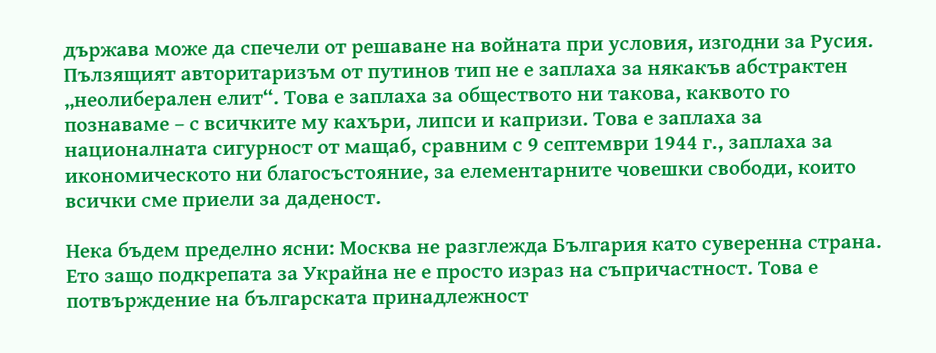държава може да спечели от решаване на войната при условия, изгодни за Русия. Пълзящият авторитаризъм от путинов тип не е заплаха за някакъв абстрактен „неолиберален елит“. Това е заплаха за обществото ни такова, каквото го познаваме – с всичките му кахъри, липси и капризи. Това е заплаха за националната сигурност от мащаб, сравним с 9 септември 1944 г., заплаха за икономическото ни благосъстояние, за елементарните човешки свободи, които всички сме приели за даденост.

Нека бъдем пределно ясни: Москва не разглежда България като суверенна страна. Ето защо подкрепата за Украйна не е просто израз на съпричастност. Това е потвърждение на българската принадлежност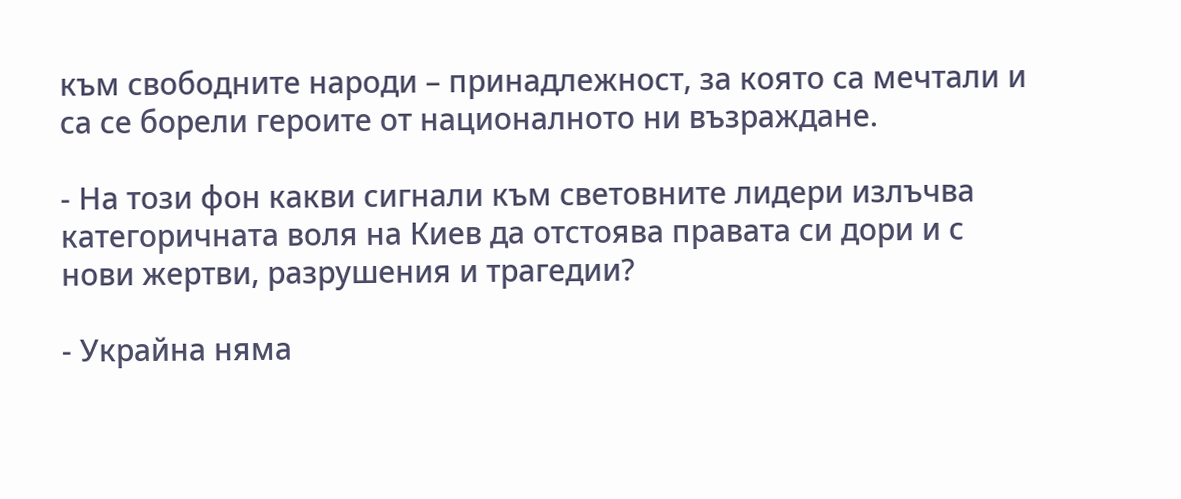към свободните народи – принадлежност, за която са мечтали и са се борели героите от националното ни възраждане.

- На този фон какви сигнали към световните лидери излъчва категоричната воля на Киев да отстоява правата си дори и с нови жертви, разрушения и трагедии?

- Украйна няма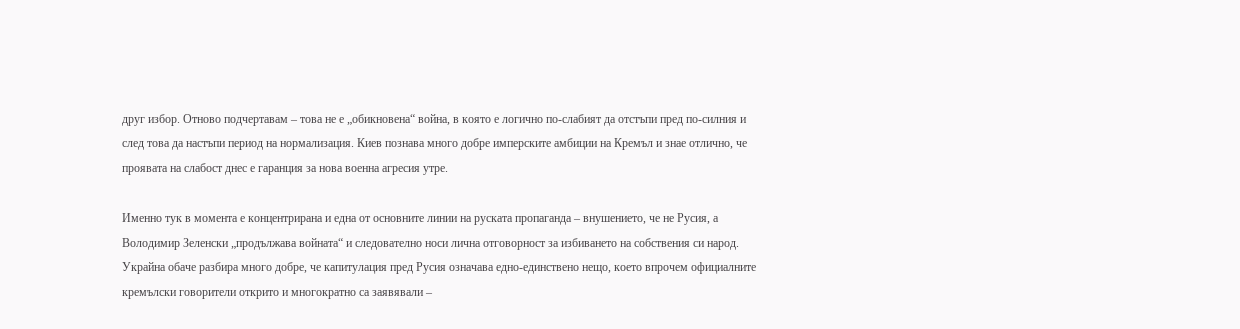друг избор. Отново подчертавам – това не е „обикновена“ война, в която е логично по-слабият да отстъпи пред по-силния и след това да настъпи период на нормализация. Киев познава много добре имперските амбиции на Кремъл и знае отлично, че проявата на слабост днес е гаранция за нова военна агресия утре.

Именно тук в момента е концентрирана и една от основните линии на руската пропаганда – внушението, че не Русия, а Володимир Зеленски „продължава войната“ и следователно носи лична отговорност за избиването на собствения си народ. Украйна обаче разбира много добре, че капитулация пред Русия означава едно-единствено нещо, което впрочем официалните кремълски говорители открито и многократно са заявявали –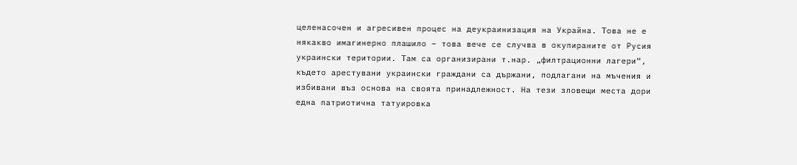целенасочен и агресивен процес на деукраинизация на Украйна. Това не е някакво имагинерно плашило – това вече се случва в окупираните от Русия украински територии. Там са организирани т.нар. „филтрационни лагери“, където арестувани украински граждани са държани, подлагани на мъчения и избивани въз основа на своята принадлежност. На тези зловещи места дори една патриотична татуировка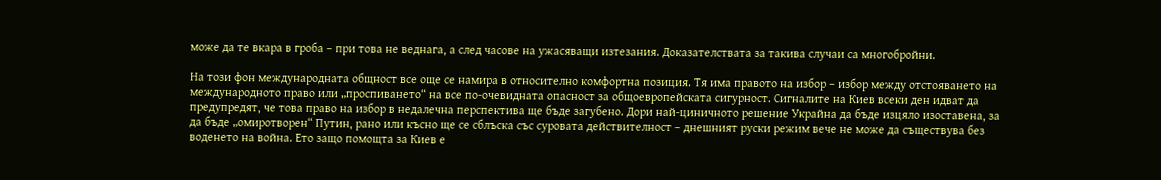може да те вкара в гроба – при това не веднага, а след часове на ужасяващи изтезания. Доказателствата за такива случаи са многобройни.

На този фон международната общност все още се намира в относително комфортна позиция. Тя има правото на избор – избор между отстояването на международното право или „проспиването“ на все по-очевидната опасност за общоевропейската сигурност. Сигналите на Киев всеки ден идват да предупредят, че това право на избор в недалечна перспектива ще бъде загубено. Дори най-циничното решение Украйна да бъде изцяло изоставена, за да бъде „омиротворен“ Путин, рано или късно ще се сблъска със суровата действителност – днешният руски режим вече не може да съществува без воденето на война. Ето защо помощта за Киев е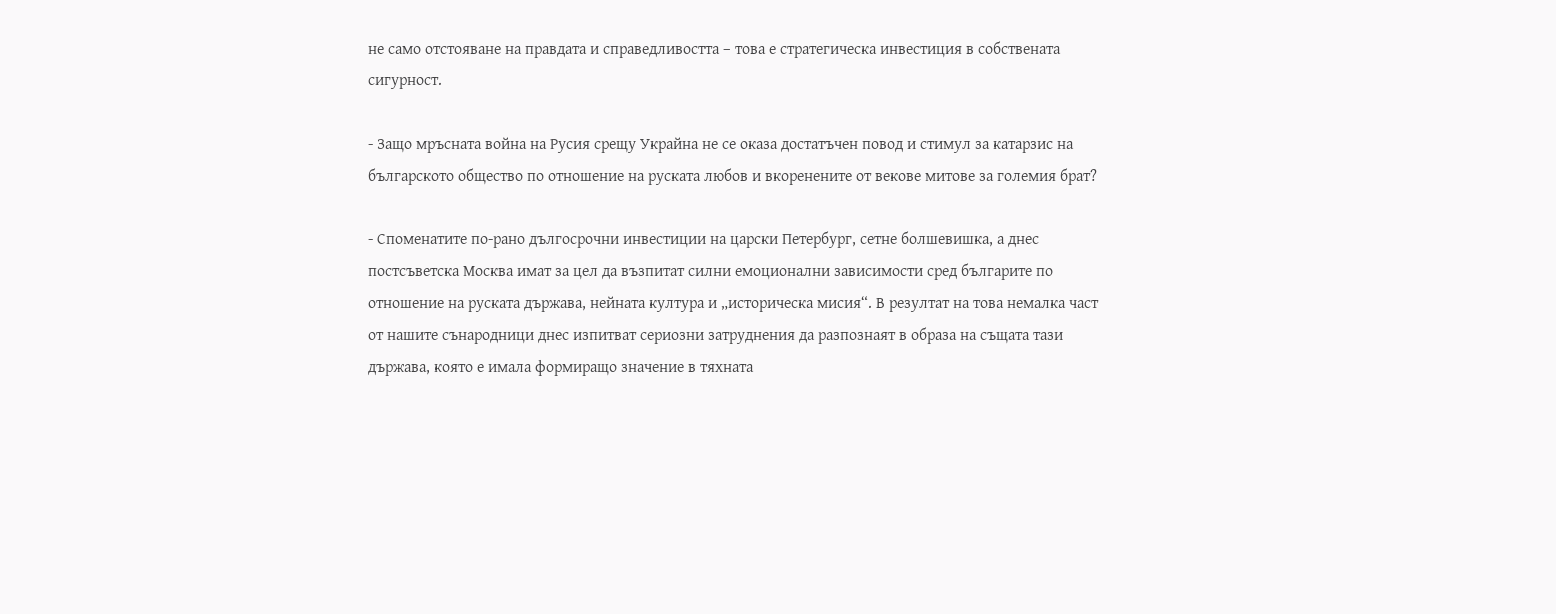не само отстояване на правдата и справедливостта – това е стратегическа инвестиция в собствената сигурност.

- Защо мръсната война на Русия срещу Украйна не се оказа достатъчен повод и стимул за катарзис на българското общество по отношение на руската любов и вкоренените от векове митове за големия брат?

- Споменатите по-рано дългосрочни инвестиции на царски Петербург, сетне болшевишка, а днес постсъветска Москва имат за цел да възпитат силни емоционални зависимости сред българите по отношение на руската държава, нейната култура и „историческа мисия“. В резултат на това немалка част от нашите сънародници днес изпитват сериозни затруднения да разпознаят в образа на същата тази държава, която е имала формиращо значение в тяхната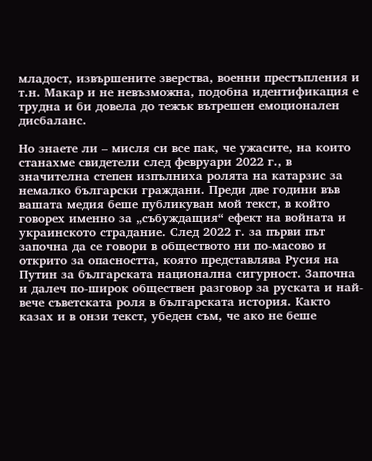младост, извършените зверства, военни престъпления и т.н. Макар и не невъзможна, подобна идентификация е трудна и би довела до тежък вътрешен емоционален дисбаланс.

Но знаете ли – мисля си все пак, че ужасите, на които станахме свидетели след февруари 2022 г., в значителна степен изпълниха ролята на катарзис за немалко български граждани. Преди две години във вашата медия беше публикуван мой текст, в който говорех именно за „събуждащия“ ефект на войната и украинското страдание. След 2022 г. за първи път започна да се говори в обществото ни по-масово и открито за опасността, която представлява Русия на Путин за българската национална сигурност. Започна и далеч по-широк обществен разговор за руската и най-вече съветската роля в българската история. Както казах и в онзи текст, убеден съм, че ако не беше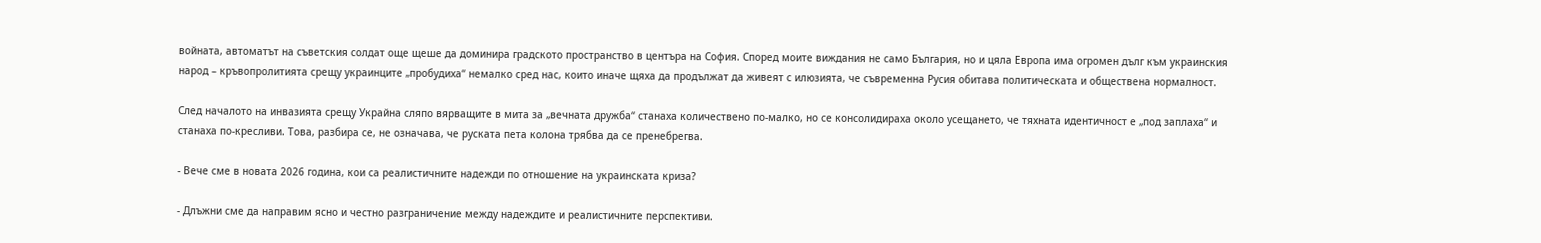войната, автоматът на съветския солдат още щеше да доминира градското пространство в центъра на София. Според моите виждания не само България, но и цяла Европа има огромен дълг към украинския народ – кръвопролитията срещу украинците „пробудиха“ немалко сред нас, които иначе щяха да продължат да живеят с илюзията, че съвременна Русия обитава политическата и обществена нормалност.

След началото на инвазията срещу Украйна сляпо вярващите в мита за „вечната дружба“ станаха количествено по-малко, но се консолидираха около усещането, че тяхната идентичност е „под заплаха“ и станаха по-кресливи. Това, разбира се, не означава, че руската пета колона трябва да се пренебрегва.

- Вече сме в новата 2026 година, кои са реалистичните надежди по отношение на украинската криза?

- Длъжни сме да направим ясно и честно разграничение между надеждите и реалистичните перспективи.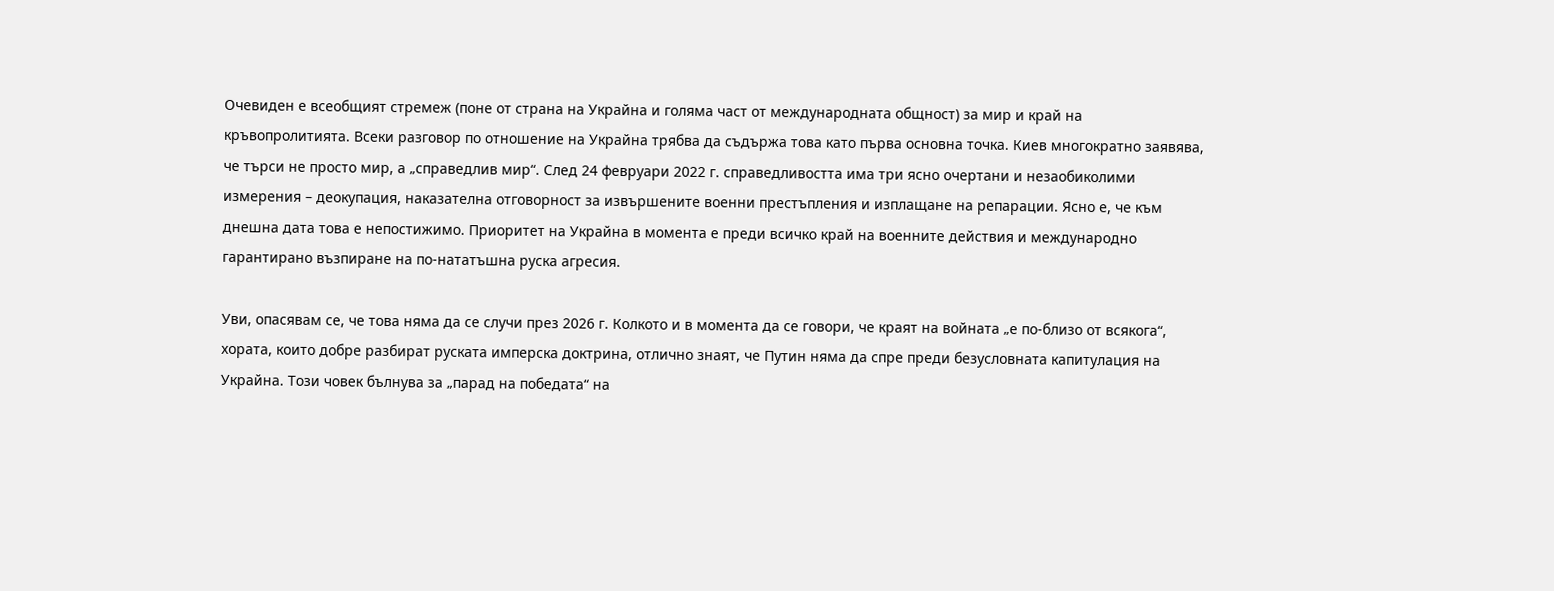Очевиден е всеобщият стремеж (поне от страна на Украйна и голяма част от международната общност) за мир и край на кръвопролитията. Всеки разговор по отношение на Украйна трябва да съдържа това като първа основна точка. Киев многократно заявява, че търси не просто мир, а „справедлив мир“. След 24 февруари 2022 г. справедливостта има три ясно очертани и незаобиколими измерения – деокупация, наказателна отговорност за извършените военни престъпления и изплащане на репарации. Ясно е, че към днешна дата това е непостижимо. Приоритет на Украйна в момента е преди всичко край на военните действия и международно гарантирано възпиране на по-нататъшна руска агресия.

Уви, опасявам се, че това няма да се случи през 2026 г. Колкото и в момента да се говори, че краят на войната „е по-близо от всякога“, хората, които добре разбират руската имперска доктрина, отлично знаят, че Путин няма да спре преди безусловната капитулация на Украйна. Този човек бълнува за „парад на победата“ на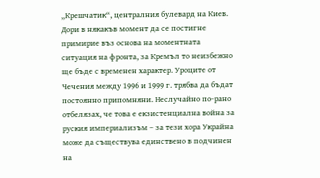„Крешчатик“, централния булевард на Киев. Дори в някакъв момент да се постигне примирие въз основа на моментната ситуация на фронта, за Кремъл то неизбежно ще бъде с временен характер. Уроците от Чечения между 1996 и 1999 г. трябва да бъдат постоянно припомняни. Неслучайно по-рано отбелязах, че това е екзистенциална война за руския империализъм – за тези хора Украйна може да съществува единствено в подчинен на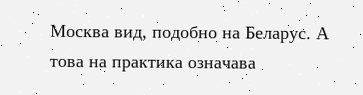Москва вид, подобно на Беларус. А това на практика означава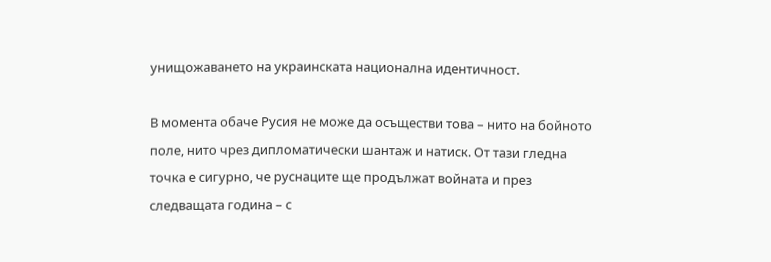унищожаването на украинската национална идентичност.

В момента обаче Русия не може да осъществи това – нито на бойното поле, нито чрез дипломатически шантаж и натиск. От тази гледна точка е сигурно, че руснаците ще продължат войната и през следващата година – с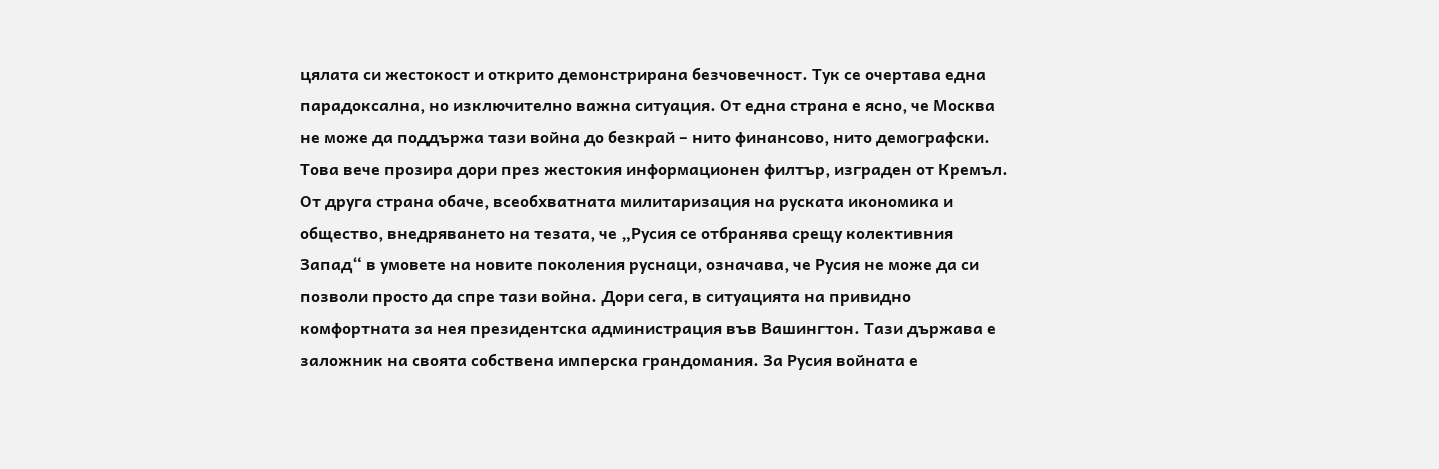цялата си жестокост и открито демонстрирана безчовечност. Тук се очертава една парадоксална, но изключително важна ситуация. От една страна е ясно, че Москва не може да поддържа тази война до безкрай – нито финансово, нито демографски. Това вече прозира дори през жестокия информационен филтър, изграден от Кремъл. От друга страна обаче, всеобхватната милитаризация на руската икономика и общество, внедряването на тезата, че „Русия се отбранява срещу колективния Запад“ в умовете на новите поколения руснаци, означава, че Русия не може да си позволи просто да спре тази война. Дори сега, в ситуацията на привидно комфортната за нея президентска администрация във Вашингтон. Тази държава е заложник на своята собствена имперска грандомания. За Русия войната е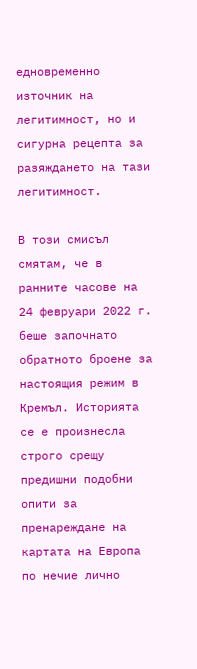едновременно източник на легитимност, но и сигурна рецепта за разяждането на тази легитимност.

В този смисъл смятам, че в ранните часове на 24 февруари 2022 г. беше започнато обратното броене за настоящия режим в Кремъл. Историята се е произнесла строго срещу предишни подобни опити за пренареждане на картата на Европа по нечие лично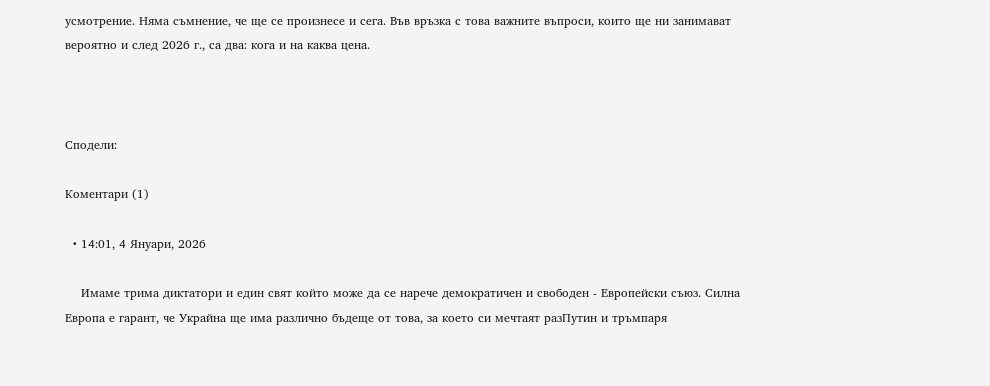усмотрение. Няма съмнение, че ще се произнесе и сега. Във връзка с това важните въпроси, които ще ни занимават вероятно и след 2026 г., са два: кога и на каква цена.



Сподели:

Коментари (1)

  • 14:01, 4 Януари, 2026

    Имаме трима диктатори и един свят който може да се нарече демократичен и свободен - Европейски съюз. Силна Европа е гарант, че Украйна ще има различно бъдеще от това, за което си мечтаят разПутин и тръмпаря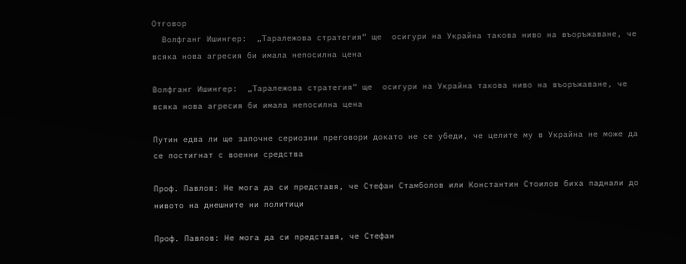Отговор
  Волфганг Ишингер:  „Таралежова стратегия“ ще  осигури на Украйна такова ниво на въоръжаване, че всяка нова агресия би имала непосилна цена

Волфганг Ишингер:  „Таралежова стратегия“ ще  осигури на Украйна такова ниво на въоръжаване, че всяка нова агресия би имала непосилна цена

Путин едва ли ще започне сериозни преговори докато не се убеди, че целите му в Украйна не може да се постигнат с военни средства

Проф. Павлов: Не мога да си представя, че Стефан Стамболов или Константин Стоилов биха паднали до нивото на днешните ни политици

Проф. Павлов: Не мога да си представя, че Стефан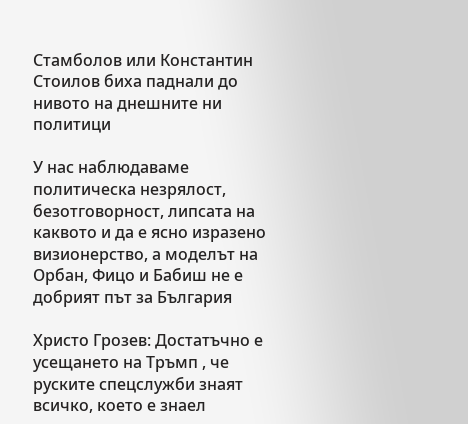Стамболов или Константин Стоилов биха паднали до нивото на днешните ни политици

У нас наблюдаваме политическа незрялост,  безотговорност, липсата на каквото и да е ясно изразено визионерство, а моделът на Орбан, Фицо и Бабиш не е добрият път за България

Христо Грозев: Достатъчно е усещането на Тръмп , че руските спецслужби знаят всичко, което е знаел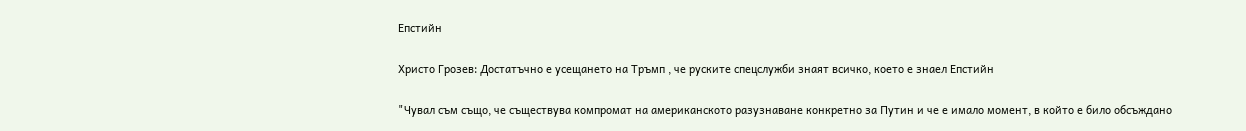Епстийн

Христо Грозев: Достатъчно е усещането на Тръмп , че руските спецслужби знаят всичко, което е знаел Епстийн

"Чувал съм също, че съществува компромат на американското разузнаване конкретно за Путин и че е имало момент, в който е било обсъждано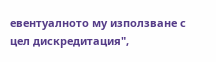евентуалното му използване с цел дискредитация",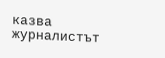казва журналистът